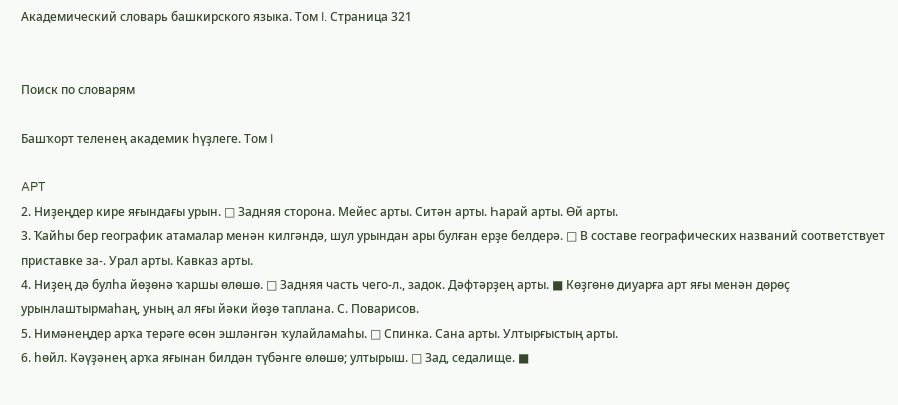Академический словарь башкирского языка. Том I. Страница 321


Поиск по словарям

Башҡорт теленең академик һүҙлеге. Том I

APT
2. Ниҙеңдер кире яғындағы урын. □ Задняя сторона. Мейес арты. Ситән арты. Һарай арты. Өй арты.
3. Ҡайһы бер географик атамалар менән килгәндә, шул урындан ары булған ерҙе белдерә. □ В составе географических названий соответствует приставке за-. Урал арты. Кавказ арты.
4. Ниҙең дә булһа йөҙөнә ҡаршы өлөшө. □ Задняя часть чего-л., задок. Дәфтәрҙең арты. ■ Көҙгөнө диуарға арт яғы менән дөрөҫ урынлаштырмаһаң, уның ал яғы йәки йөҙө таплана. С. Поварисов.
5. Нимәнеңдер арҡа терәге өсөн эшләнгән ҡулайламаһы. □ Спинка. Сана арты. Ултырғыстың арты.
6. һөйл. Кәүҙәнең арҡа яғынан билдән түбәнге өлөшө; ултырыш. □ Зад, седалище. ■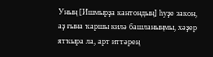Уның [Ишмырҙа кантондың] һуҙе закон, аҙ ғына ҡаршы килә башланыңмы, хәҙер ятҡыра ла, арт иттәрең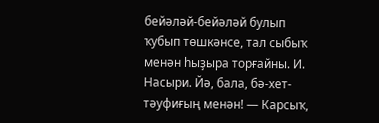бейәләй-бейәләй булып ҡубып төшкәнсе, тал сыбыҡ менән һыҙыра торғайны. И. Насыри. Йә, бала, бә-хет-тәуфиғың менән! — Карсыҡ,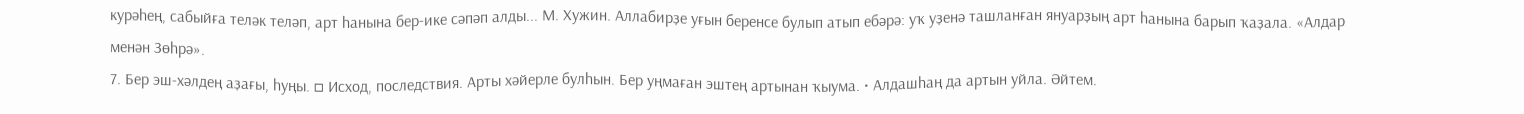курәһең, сабыйға теләк теләп, арт һанына бер-ике сәпәп алды... М. Хужин. Аллабирҙе уғын беренсе булып атып ебәрә: уҡ уҙенә ташланған януарҙың арт һанына барып ҡаҙала. «Алдар менән Зөһрә».
7. Бер эш-хәлдең аҙағы, һуңы. □ Исход, последствия. Арты хәйерле булһын. Бер уңмаған эштең артынан ҡыума. • Алдашһаң да артын уйла. Әйтем.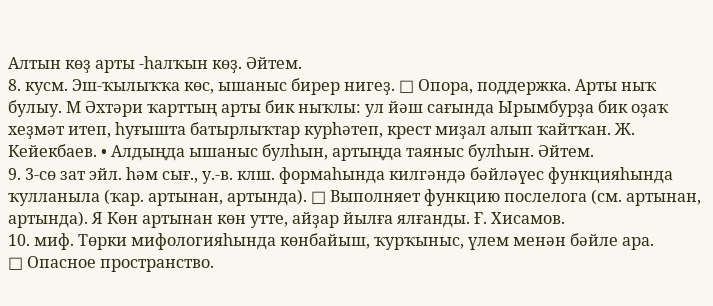Алтын көҙ арты -һалҡын көҙ. Әйтем.
8. кусм. Эш-ҡылыҡҡа көс, ышаныс бирер нигеҙ. □ Опора, поддержка. Арты ныҡ булыу. М Әхтәри ҡарттың арты бик ныҡлы: ул йәш сағында Ырымбурҙа бик оҙаҡ хеҙмәт итеп, һуғышта батырлыҡтар курһәтеп, крест миҙал алып ҡайтҡан. Ж. Кейекбаев. • Алдыңда ышаныс булһын, артыңда таяныс булһын. Әйтем.
9. 3-сө зат эйл. һәм сығ., у.-в. клш. формаһында килгәндә бәйләүес функцияһында
ҡулланыла (ҡар. артынан, артында). □ Выполняет функцию послелога (см. артынан, артында). Я Көн артынан көн утте, айҙар йылға ялғанды. Ғ. Хисамов.
10. миф. Төрки мифологияһында көнбайыш, ҡурҡыныс, үлем менән бәйле ара.
□ Опасное пространство.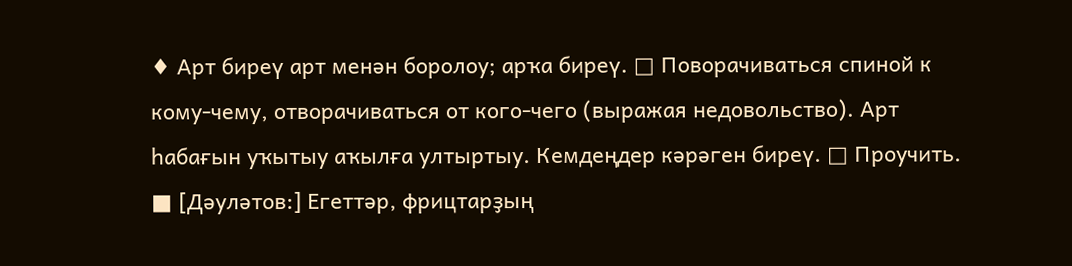♦ Арт биреү арт менән боролоу; арҡа биреү. □ Поворачиваться спиной к кому-чему, отворачиваться от кого-чего (выражая недовольство). Арт һабағын уҡытыу аҡылға ултыртыу. Кемдеңдер кәрәген биреү. □ Проучить. ■ [Дәуләтов:] Егеттәр, фрицтарҙың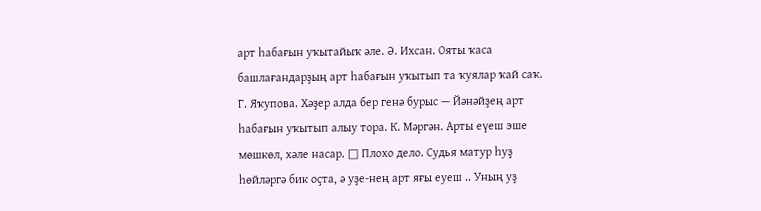арт һабағын уҡытайыҡ әле. Ә. Ихсан. Ояты ҡаса башлағандарҙың арт һабағын уҡытып та ҡуялар ҡай саҡ. Г. Яҡупова. Хәҙер алда бер генә бурыс — Йәнәйҙең арт һабағын уҡытып алыу тора. К. Мәргән. Арты еүеш эше мөшкөл, хәле насар. □ Плохо дело. Судья матур һуҙ һөйләргә бик оҫта, ә уҙе-нең арт яғы еуеш .. Уның уҙ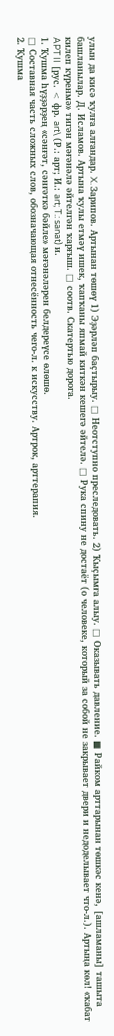улын да кисә ҡулға алғандар. X. Зарипов. Артынан төшөү 1) Эҙәрләп баҫтырыу. □ Неотступно преследовать. 2) Ҡыҫымға алыу. □ Оказывать давление. ■ Райком арттарынан төшкәс кенә, [ашламаны] ташыта башланылар. Д. Исламов. Артына ҡулы етмәү ишек, ҡапҡаны япмай киткән кешегә әйтелә. □ Рука спину не достаёт (о человеке, который за собой не закрывает двери и недоделывает что-л.). Артыңа көл! «ҡабат килеп күренмә» тигән мәғәнәлә әйтелгән ҡарғыш. □ соотв. Скатертью дорога.
APT II [рус. < фр. art\ (Р.: арт; И.: art; T.: sanat) и.
1. Ҡушма һүҙҙәрҙең «сәнғәт, сәнғәткә бәйле» мәғәнәләрен белдереүсе өлөшө.
□ Составная часть сложных слов, обозначающая отнесённость чего-л. к искусству. Артрок, арттерапия.
2. Ҡушма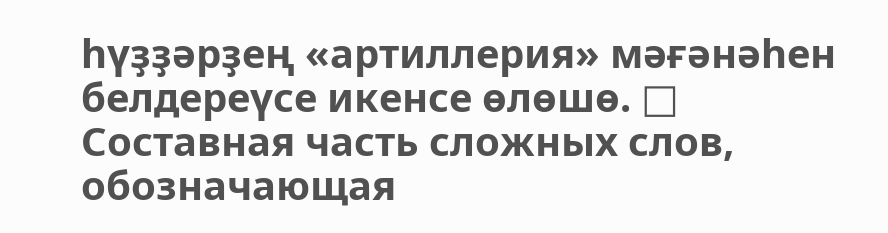һүҙҙәрҙең «артиллерия» мәғәнәһен белдереүсе икенсе өлөшө. □ Составная часть сложных слов, обозначающая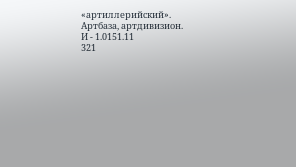«артиллерийский». Артбаза, артдивизион.
И - 1.0151.11
321